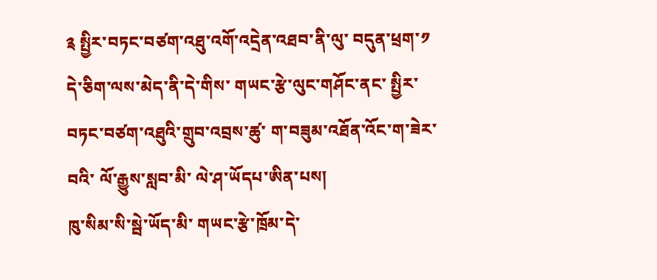༉ སྤྱིར་བཏང་བཙག་འཐུ་འགོ་འདྲེན་འཐབ་ནི་ལུ་ བདུན་ཕྲག་༡ དེ་ཅིག་ལས་མེད་ནི་དེ་གིས་ གཡང་རྩེ་ལུང་གཤོང་ནང་ སྤྱིར་བཏང་བཙག་འཐུའི་གྲུབ་འབྲས་ཚུ་ ག་བཟུམ་འཐོན་འོང་ག་ཟེར་བའི་ ལོ་རྒྱུས་སླབ་མི་ ལེ་ཤ་ཡོདཔ་ཨིན་པས།
ཁུ་སིམ་སི་སྦེ་ཡོད་མི་ གཡང་རྩེ་ཁྲོམ་དེ་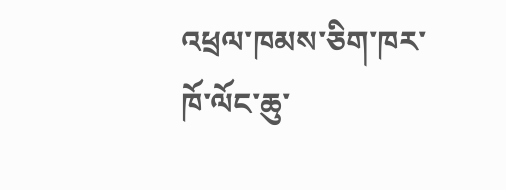འཕྲལ་ཁམས་ཅིག་ཁར་ ཁོ་ལོང་ཆུ་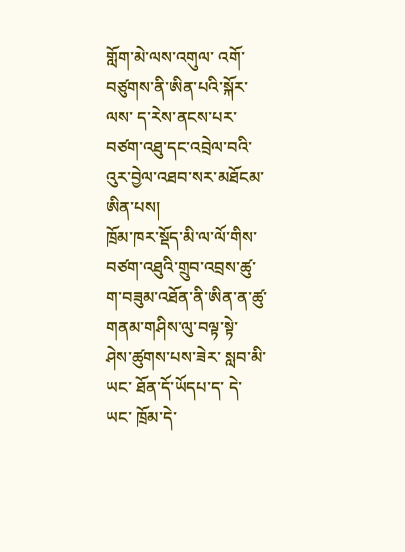གློག་མེ་ལས་འགུལ་ འགོ་བཙུགས་ནི་ཨིན་པའི་སྐོར་ལས་ ད་རེས་ནངས་པར་ བཙག་འཐུ་དང་འབྲེལ་བའི་ འུར་བྱེལ་འཐབ་སར་མཐོངམ་ཨིན་པས།
ཁྲོམ་ཁར་སྡོད་མི་ལ་ལོ་གིས་ བཙག་འཐུའི་གྲུབ་འབྲས་ཚུ་ ག་བཟུམ་འཐོན་ནི་ཨིན་ན་ཚུ་ གནམ་གཤིས་ལུ་བལྟ་སྟེ་ ཤེས་ཚུགས་པས་ཟེར་ སླབ་མི་ཡང་ ཐོན་དོ་ཡོདཔ་ད་ དེ་ཡང་ ཁྲོམ་དེ་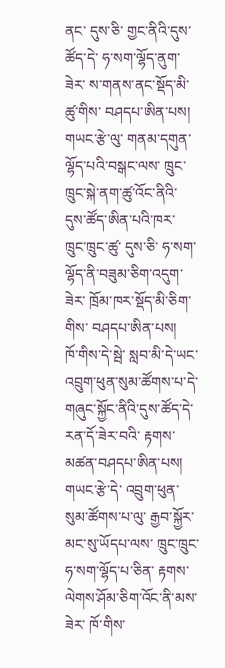ནང་ དུས་ཅི་ གྱང་ནིའི་དུས་ཚོད་དེ་ ཧ་སག་ལྷོད་ནུག་ཟེར་ ས་གནས་ནང་སྡོད་མི་ཚུ་གིས་ བཤདཔ་ཨིན་པས།
གཡང་རྩེ་ལུ་ གནམ་དགུན་ལྷོད་པའི་བསྒང་ལས་ ཁྲུང་ཁྲུང་སྐེ་ནག་ཚུ་འོང་ནིའི་ དུས་ཚོད་ཨིན་པའི་ཁར་ ཁྲུང་ཁྲུང་ཚུ་ དུས་ཅི་ ཧ་སག་ལྷོད་ནི་བཟུམ་ཅིག་འདུག་ཟེར་ ཁྲོམ་ཁར་སྡོད་མི་ཅིག་གིས་ བཤདཔ་ཨིན་པས།
ཁོ་གིས་དེ་སྦེ་ སླབ་མི་དེ་ཡང་ འབྲུག་ཕུན་སུམ་ཚོགས་པ་དེ་ གཞུང་སྐྱོང་ནིའི་དུས་ཚོད་དེ་ རན་དོ་ཟེར་བའི་ རྟགས་མཚན་བཤདཔ་ཨིན་པས།
གཡང་རྩེ་དེ་ འབྲུག་ཕུན་སུམ་ཚོགས་པ་ལུ་ རྒྱབ་སྐྱོར་མང་སུ་ཡོདཔ་ལས་ ཁྲུང་ཁྲུང་ཧ་སག་ལྷོད་པ་ཅིན་ རྟགས་ལེགས་ཤོམ་ཅིག་འོང་ནི་མས་ཟེར་ ཁོ་གིས་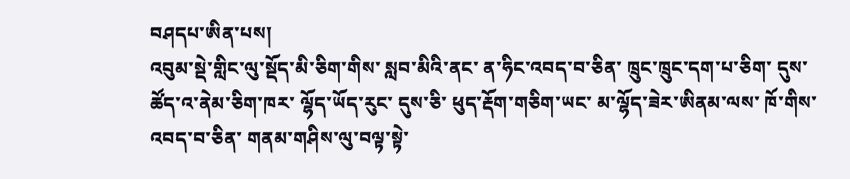བཤདཔ་ཨིན་པས།
འབུམ་སྡེ་གླིང་ལུ་སྡོད་མི་ཅིག་གིས་ སླབ་མིའི་ནང་ ན་ཧིང་འབད་བ་ཅིན་ ཁྲུང་ཁྲུང་དག་པ་ཅིག་ དུས་ཚོད་འ་ནེམ་ཅིག་ཁར་ ལྷོད་ཡོད་རུང་ དུས་ཅི་ ཕུད་རྡོག་གཅིག་ཡང་ མ་ལྷོད་ཟེར་ཨིནམ་ལས་ ཁོ་གིས་འབད་བ་ཅིན་ གནམ་གཤིས་ལུ་བལྟ་སྟེ་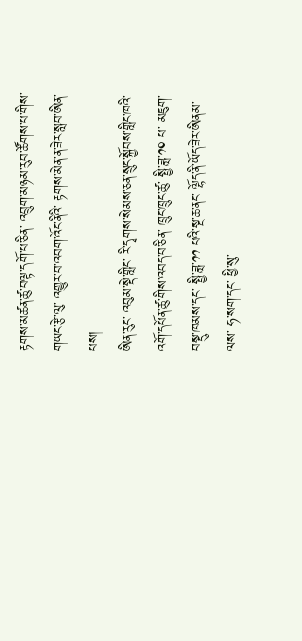རྟགས་མཚན་ཚུ་བལྟ་དགོ་པ་ཅིན་ འབྲུག་མཉམ་རུབ་ཚོགས་པ་གིས་ གཡང་རྩེ་ལུ་ འགྱུར་བ་འབག་འོང་ནིའི་ རྟགས་མེན་ན་ཟེར་སླབ་ཨིན་པས།
ཨིན་རུང་ འབུམ་སྡེ་གླིང་ རི་དྭགས་སེམས་ཅན་སྲུང་སྐྱོབས་གླིང་ཁའི་ འགོ་དཔོན་ཚུ་གིས་འབད་བ་ཅིན་ ཁྲུང་ཁྲུང་ཚུ་ སྤྱི་ཟླ་༡༠ པ་ མཇུག་བསྡུ་ཁམས་དང་ སྤྱི་ཟླ་༡༡ པའི་སྔ་ཆ་ནང་ ལྷོད་ནི་ཡོད་ཟེར་ཨིནམ་ལས་ ཧ་སག་དང་ ཕྱི་སུ་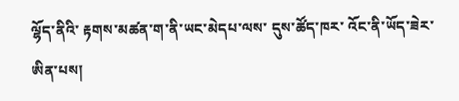ལྷོད་ནིའི་ རྟགས་མཚན་ག་ནི་ཡང་མེདཔ་ལས་ དུས་ཚོད་ཁར་ འོང་ནི་ཡོད་ཟེར་ཨིན་པས།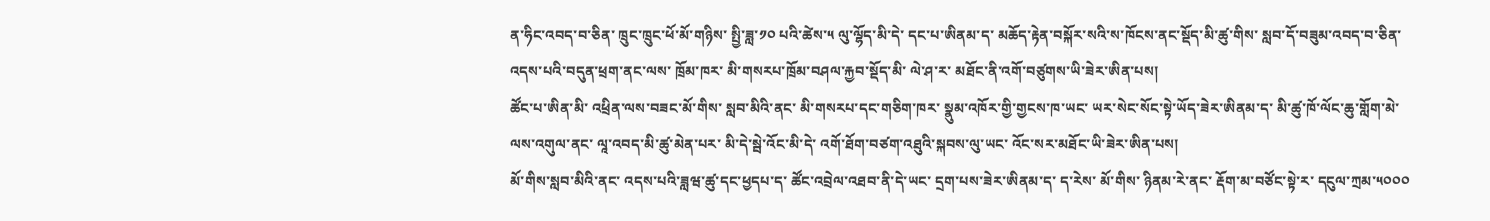ན་ཧིང་འབད་བ་ཅིན་ ཁྲུང་ཁྲུང་ཕོ་མོ་གཉིས་ སྤྱི་ཟླ་༡༠ པའི་ཚེས་༥ ལུ་ལྷོད་མི་དེ་ དང་པ་ཨིནམ་ད་ མཆོད་རྟེན་བསྐོར་སའི་ས་ཁོངས་ནང་སྡོད་མི་ཚུ་གིས་ སླབ་དོ་བཟུམ་འབད་བ་ཅིན་ འདས་པའི་བདུན་ཕྲག་ནང་ལས་ ཁྲོམ་ཁར་ མི་གསརཔ་ཁྲོམ་བཤལ་རྐྱབ་སྡོད་མི་ ལེ་ཤ་ར་ མཐོང་ནི་འགོ་བཙུགས་ཡི་ཟེར་ཨིན་པས།
ཚོང་པ་ཨིན་མི་ འཕྲིན་ལས་བཟང་མོ་གིས་ སླབ་མིའི་ནང་ མི་གསརཔ་དང་གཅིག་ཁར་ སྣུམ་འཁོར་གྱི་གྱངས་ཁ་ཡང་ ཡར་སེང་སོང་སྟེ་ཡོད་ཟེར་ཨིནམ་ད་ མི་ཚུ་ཁོ་ལོང་ཆུ་གློག་མེ་ལས་འགུལ་ནང་ ལཱ་འབད་མི་ཚུ་མེན་པར་ མི་དེ་སྦེ་འོང་མི་དེ་ འགོ་ཐོག་བཙག་འཐུའི་སྐབས་ལུ་ཡང་ འོང་སར་མཐོང་ཡི་ཟེར་ཨིན་པས།
མོ་གིས་སླབ་མིའི་ནང་ འདས་པའི་ཟླཝ་ཚུ་དང་ཕྱདཔ་ད་ ཚོང་འབྲེལ་འཐབ་ནི་དེ་ཡང་ དྲག་པས་ཟེར་ཨིནམ་ད་ ད་རེས་ མོ་གིས་ ཉིནམ་རེ་ནང་ རྡོག་མ་བཙོང་སྟེ་ར་ དངུལ་ཀྲམ་༥༠༠༠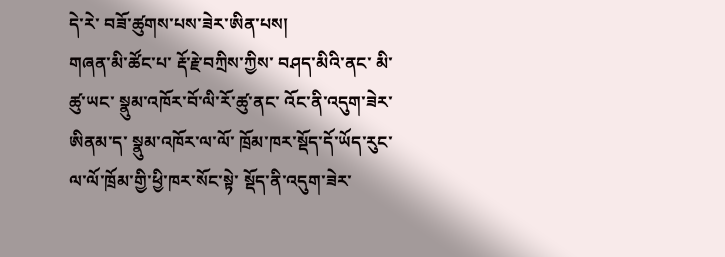དེ་རེ་ བཟོ་ཚུགས་པས་ཟེར་ཨིན་པས།
གཞན་མི་ཚོང་པ་ རྡོ་རྗེ་བཀྲིས་ཀྱིས་ བཤད་མིའི་ནང་ མི་ཚུ་ཡང་ སྣུམ་འཁོར་བོ་ལི་རོ་ཚུ་ནང་ འོང་ནི་འདུག་ཟེར་ཨིནམ་ད་ སྣུམ་འཁོར་ལ་ལོ་ ཁྲོམ་ཁར་སྡོད་དོ་ཡོད་རུང་ ལ་ལོ་ཁྲོམ་གྱི་ཕྱི་ཁར་སོང་སྟེ་ སྡོད་ནི་འདུག་ཟེར་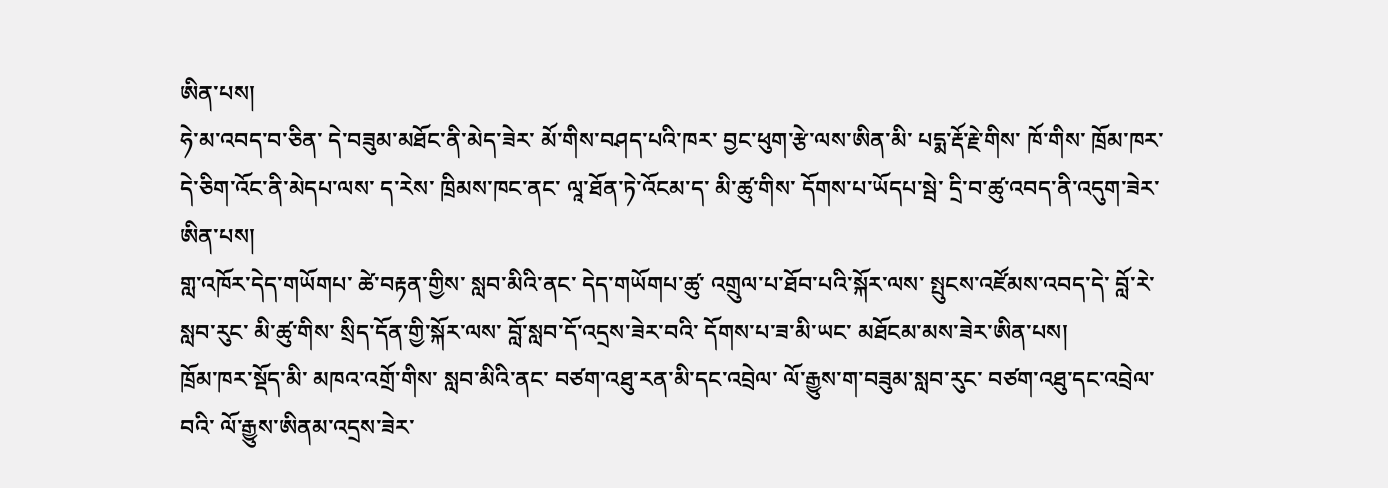ཨིན་པས།
ཧེ་མ་འབད་བ་ཅིན་ དེ་བཟུམ་མཐོང་ནི་མེད་ཟེར་ མོ་གིས་བཤད་པའི་ཁར་ བྱང་ཕུག་རྩེ་ལས་ཨིན་མི་ པདྨ་རྡོ་རྗེ་གིས་ ཁོ་གིས་ ཁྲོམ་ཁར་ དེ་ཅིག་འོང་ནི་མེདཔ་ལས་ ད་རེས་ ཁྲིམས་ཁང་ནང་ ལཱ་ཐོན་ཏེ་འོངམ་ད་ མི་ཚུ་གིས་ དོགས་པ་ཡོདཔ་སྦེ་ དྲི་བ་ཚུ་འབད་ནི་འདུག་ཟེར་ཨིན་པས།
གླ་འཁོར་དེད་གཡོགཔ་ ཚེ་བརྟན་གྱིས་ སླབ་མིའི་ནང་ དེད་གཡོགཔ་ཚུ་ འགྲུལ་པ་ཐོབ་པའི་སྐོར་ལས་ སྤུངས་འཛོམས་འབད་དེ་ བློ་རེ་སླབ་རུང་ མི་ཚུ་གིས་ སྲིད་དོན་གྱི་སྐོར་ལས་ བློ་སླབ་དོ་འདྲས་ཟེར་བའི་ དོགས་པ་ཟ་མི་ཡང་ མཐོངམ་མས་ཟེར་ཨིན་པས།
ཁྲོམ་ཁར་སྡོད་མི་ མཁའ་འགྲོ་གིས་ སླབ་མིའི་ནང་ བཙག་འཐུ་རན་མི་དང་འབྲེལ་ ལོ་རྒྱུས་ག་བཟུམ་སླབ་རུང་ བཙག་འཐུ་དང་འབྲེལ་བའི་ ལོ་རྒྱུས་ཨིནམ་འདྲས་ཟེར་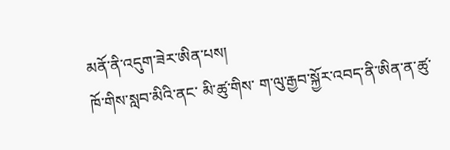མནོ་ནི་འདུག་ཟེར་ཨིན་པས།
ཁོ་གིས་སླབ་མིའི་ནང་ མི་ཚུ་གིས་ ག་ལུ་རྒྱབ་སྐྱོར་འབད་ནི་ཨིན་ན་ཚུ་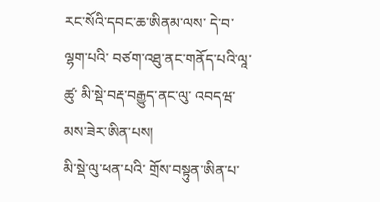རང་སོའི་དབང་ཆ་ཨིནམ་ལས་ དེ་བ་ལྷག་པའི་ བཙག་འཐུ་ནང་གནོད་པའི་ལཱ་ཚུ་ མི་སྡེ་བརྡ་བརྒྱུད་ནང་ལུ་ འབདཝ་མས་ཟེར་ཨིན་པས།
མི་སྡེ་ལུ་ཕན་པའི་ གྲོས་བསྟུན་ཨིན་པ་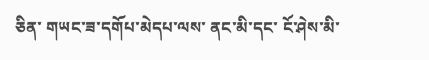ཅིན་ གཡང་ཟ་དགོཔ་མེདཔ་ལས་ ནང་མི་དང་ ངོ་ཤེས་མི་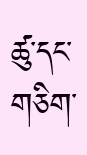ཚུ་དང་གཅིག་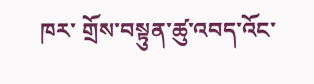ཁར་ གྲོས་བསྟུན་ཚུ་འབད་འོང་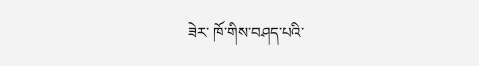ཟེར་ ཁོ་གིས་བཤད་པའི་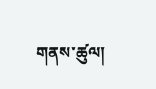གནས་ཚུལ།